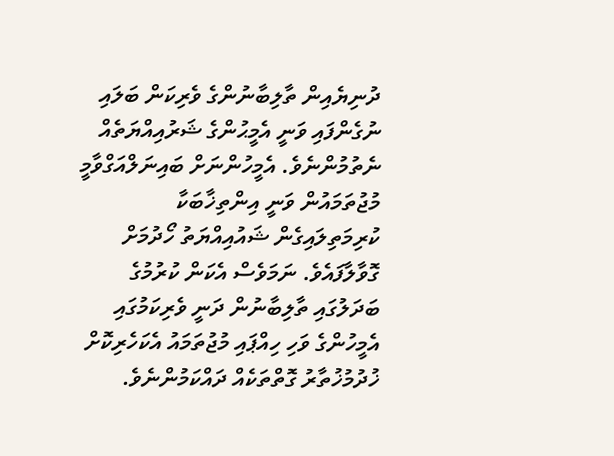ދުނިޔެއިން ތާލިބާނުންގެ ވެރިކަން ބަލައި ނުގެންފައި ވަނީ އެމީޙުންގެ ޝަރުއިއްޔަތެއް ނެތުމުންނެވެ. އެމީހުންނަށް ބައިނަލްއަގްވާމީ މުޖުތަމައުން ވަނީ އިންތިޚާބަކާ ކުރިމަތިލައިގެން ޝައުއިއްޔަތު ހޯދުމަށް ގޮވާލާފައެވެ. ނަމަވެސް އެކަން ކުރުމުގެ ބަދަލުގައި ތާލިބާނުން ދަނީ ވެރިކަމުގައި އެމީހުންގެ ވަހި ހިއްޕައި މުޖުތަމައު އެކަހެރިކޮށް ޚުދުމުޚުތާރު ގޮތްތަކެއް ދައްކަމުންނެވެ.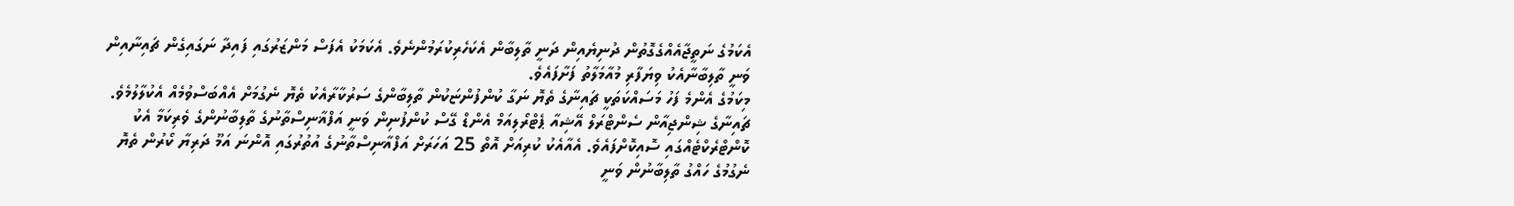އެކަމުގެ ނަތީޖާއެއްގެގޮތުން ދުނިޔެއިން ދަނީ ތާލިބާން އެކަހެރިކުރަމުންނެވެ. އެކަމަކު އެފަސް މަންޒަރުގައި ފައިދާ ނަގައިގެން ޗައިނާއިން ވަނީ ތާލިބާނާއެކު ވިޔަފާރި މުއާމަލާތު ފަށާފައެވެ.
މިކަމުގެ އެންމެ ފަހު މަސައްކަތަކީ ޗައިނާގެ ތެޔޮ ނަގާ ކުންފުންޏަކުން ތާލިބާންގެ ސަރުކާރާއެކު ތެޔޮ ނެގުމަށް އެއްބަސްވުމެއް އެކުލާލުމެވެ. ޗައިނާގެ ޝިންޖިއާން ސެންޓްރަލް އޭޝިއާ ޕެޓްރޯލިއަމް އެންޑް ގޭސް ކުންފުނިން ވަނީ އަފްޣާނިސްތާނުގެ ތާލިބާނުންގެ ވެރިކަމާ އެކު ކޮންޓްރެކްޓެއްގައި ސޮއިކޮށްފައެވެ. އެއާއެކު ކުރިއަށް އޮތް 25 އަހަރަށް އަފްޣާނިސްތާނުގެ އުތުރުގައި އޮންނަ އަމޫ ދަރިޔާ ކޯރުން ތެޔޮ ނެގުމުގެ ހައްގު ތާލިބާނުން ވަނީ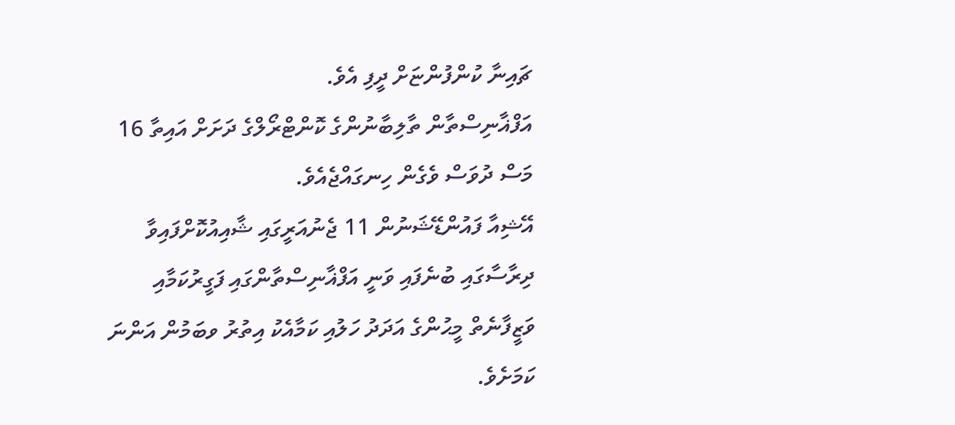ޗައިނާ ކުންފުންޏަށް ދީފި އެވެ.
އަފްޣާނިސްތާން ތާލިބާނުންގެ ކޮންޓްރޯލްގެ ދަށަށް އައިތާ 16 މަސް ދުވަސް ވެގެން ހިނގައްޖެއެވެ.
އޭޝިއާ ފައުންޑޭޝަނުން 11 ޖެނުއަރީގައި ޝާއިއުކޮށްފައިވާ ދިރާސާގައި ބުނެފައި ވަނީ އަފްޣާނިސްތާންގައި ފަގީރުކަމާއި ވަޒީފާނެތް މީޙުންގެ އަދަދު ހަލުއި ކަމާއެކު އިތުރު ވބަމުން އަންނަ ކަމަށެވެ.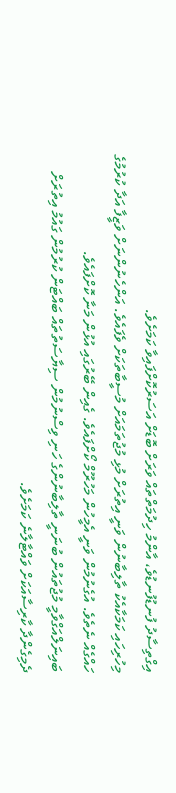އިގްތިސާދު ފުނޑުފުނޑުވެ، އާންމު ހިދުމަތްތައް ވަރަށް ބޮޑަށް އަސަރުކޮށްފައިވާ ކަމަށެވެ.
މިހުރިހައި ކަމަކާއެކު ތާލިބާނުން ވަނީ އިތުރަށް މުޅި މުޖުތަމައަށް މުސީބާތަކަށް ވެފައެވެ. އަންހެނުންނަށް ވަޒީފާ އަދާ ކުރުމުގެ ހައްގެއް ނެތެވެ. އުގެނުމުން ވަނީ އެމީހުން މަހުރޫމް ކޯށްފައެވެ. ގެއިން ބޭރުގައި އުޅުން މަނާ ކޮށްފައެވެ.
ބައިނަލްއަގްވާމީ މުޖުތައުން ބުނަނީ ތާލިބާނުންގެ ހަނި ވިސްނުމުން ސިޔާސަތުތައް ބައްޓަން ކުރުމުން ގައުމު އިތުރަށް ދެމިގެންދާ ކާރިސާއަކަށް ވައްޓާލާނެ ކަމަށެވެ.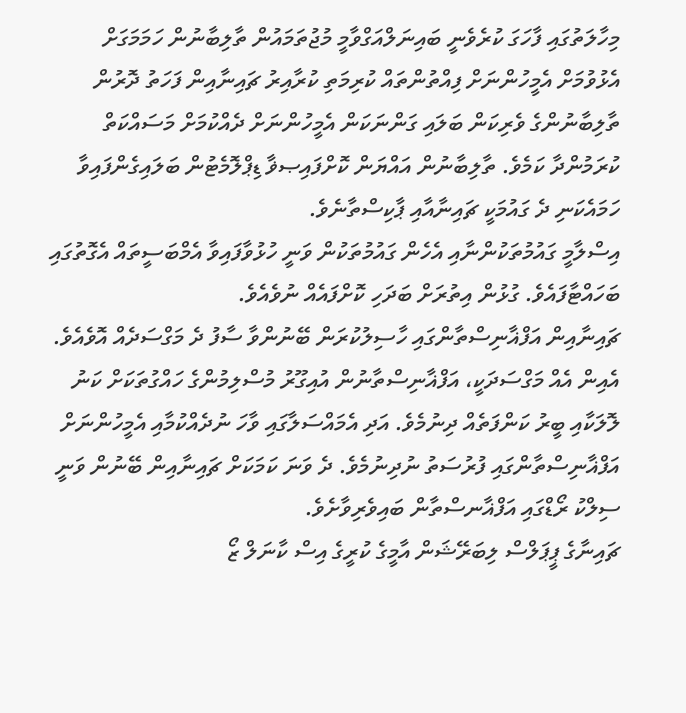މިހާލަތުގައި ފާހަގަ ކުރެވެނީ ބައިނަލްއަގްވާމީ މުޖުތަމައުން ތާލިބާނުން ހަމަމަގަށް އެޅުވުމަށް އެމީހުންނަށް ފިއްތުންތައް ކުރިމަތި ކުރާއިރު ޗައިނާއިން ފަހަތު ދޮރުން ތާލިބާނުންގެ ވެރިކަން ބަލައި ގަންނަކަން އެމީހުންނަށް ދެއްކުމަށް މަސައްކަތް ކުރަމުންދާ ކަމެވެ. ތާލިބާނުން އައްޔަން ކޮށްފައިޞޥާ ޑިޕްލޮމެޓުން ބަލައިގެންފައިވާ ހަމައެކަނި ދެ ގައުމަކީ ޗައިނާއާއި ޕާކިސްތާނެވެ.
އިސްލާމީ ގައުމުތަކުންނާއި އެހެން ގައުމުތަކުން ވަނީ ހުޅުވާފައިވާ އެމްބަސީތައް އެގޮތުގައި ބަހައްޓާފައެވެ. ގުޅުން އިތުރަށް ބަދަހި ކޮށްފައެއް ނުވެއެވެ.
ޗައިނާއިން އަފްޣާނިސްތާންގައި ހާސިލުކުރަން ބޭނުންވާ ސާފު ދެ މަގްސަދެއް އޮވެއެވެ. އެއިން އެއް މަގްސަދަކީ، އަފްޣާނިސްތާނުން އުއިގޫރު މުސްލިމުންގެ ހައްގުތަކަށް ކަނު ލޮލަކާއި ބީރު ކަންފަތެއް ދިނުމެވެ. އަދި އެމައްސަލާގައި ވާހަ ނުދެއްކުމާއި އެމީހުންނަށް އަފްޣާނިސްތާންގައި ފުރުސަތު ނުދިނުމެވެ. ދެ ވަނަ ކަމަކަށް ޗައިނާއިން ބޭނުން ވަނީ ސިލްކު ރޯޑްގައި އަފްޣާނސްތާން ބައިވެރިވާށެވެ.
ޗައިނާގެ ޕީޕަލްސް ލިބަރޭޝަން އާމީގެ ކުރީގެ އިސް ކާނަލް ޒޯ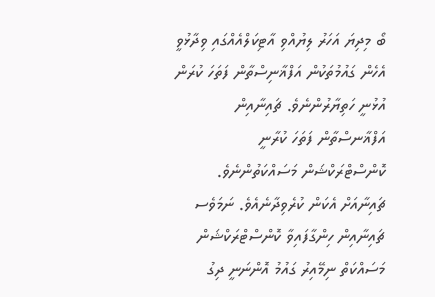ބޯ މިދިޔަ އަހަރު ލިޔުއްވި އާޓިކަލްއެއްގައި ވިދާޅުވީ އެހެން ގައުމުތަކުން އަފްޣާނިސްތާން ފަތަހަ ކުރަން އުޅުނީ ހަތިޔާރުންނެވެ. ޗައިނާއިން އަފްޣާނސްތާން ފަތަހަ ކުރާނީ ކޮންސްޓްރަކްޝަން މަސައްކަތުންނެވެ. ޗައިނާއަށް އެކަން ކުރެވިދާނެއެވެ. ނަމަވެސ ޗައިނާއިން ހިންގާފައިވާ ކޮންސްޓްރަކްޝަން މަސައްކަތް ނިމޭއިރު ގައުމު އޮންނަނީ ދިގު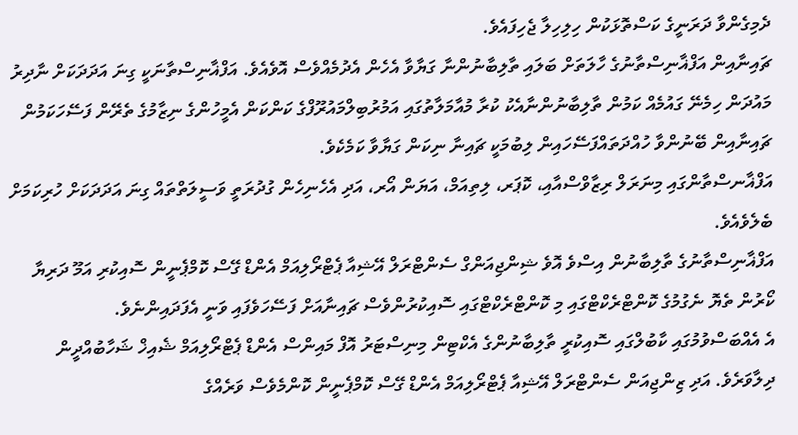ދެމިގެންވާ ދަރަނީގެ ކަސްތޮޅަކުން ހިލިހިލާ ޖެހިފައެވެ.
ޗައިނާއިން އަފްޣާނިސްތާނުގެ ހާލަތަށް ބަލައި ތާލިބާނުންނާ ގަޔާވާ އެހެން އެދުމެއްވެސް އޮވެއެވެ. އަފްޣާނިސްތާނަކީ ގިނަ އަދަދަކަށް ނާދިރު މައުދަން ހިމެނޭ ގައުމެއް ކަމުން ތާލިބާނުންނާއެކު ކުރާ މުއާމަލާތުގައި އަމުރުބިލްމައުރޫފްގެ ކަންކަން އެމީހުންގެ ނިޒާމުގެ ތެރޭން ފަސޭހަކަމުން ޗައިނާއިން ބޭނުންވާ ހުއްދަތައްފަސޭހައިން ލިބުމަކީ ޗައިނާ ނިކަން ގަޔާވާ ކަމެކެވެ.
އަފްޣާނސްތާންގައި މިނަރަލް ރިޒާވްސްއާއި، ކޮޕަރ، ލިތިއަމް، އަޔަން އޯރ، އަދި އެހެނިހެން ގުދުރަތީ ވަސީލަތްތައް ގިނަ އަދަދަކަށް ހުރިކަމަށް ބެލެވެއެވެ.
އަފްޣާނިސްތާނުގެ ތާލިބާނުން އިސްވެ އޮވެ ޝިންޖިއަންގް ސެންޓްރަލް އޭޝިއާ ޕެޓްރޯލިއަމް އެންޑް ގޭސް ކޮމްޕެނީން ސޮއިކުރި އަމޫ ދަރިޔާ ކޯރުން ތެޔޮ ނެގުމުގެ ކޮންޓްރެކްޓްގައި މި ކޮންޓްރެކްޓްގައި ސޮއިކުރުންވެސް ޗައިނާއަށް ފަސޭހަވެފައި ވަނީ އެފަދައިންނެވެ.
އެ އެއްބަސްވުމުގައި ކާބުލްގައި ސޮއިކުރީ ތާލިބާނުންގެ އެކްޓިން މިނިސްޓަރު އޮފް މައިންސް އެންޑް ޕެޓްރޯލިއަމް ޝެއިޚް ޝަހާބުއްދީން ދިލާވަރެވެ. އަދި ޒިންޖިއަން ސެންޓްރަލް އޭޝިއާ ޕެޓްރޯލިއަމް އެންޑް ގޭސް ކޮމްޕެނީން ކޮންމެވެސް ވަރެއްގެ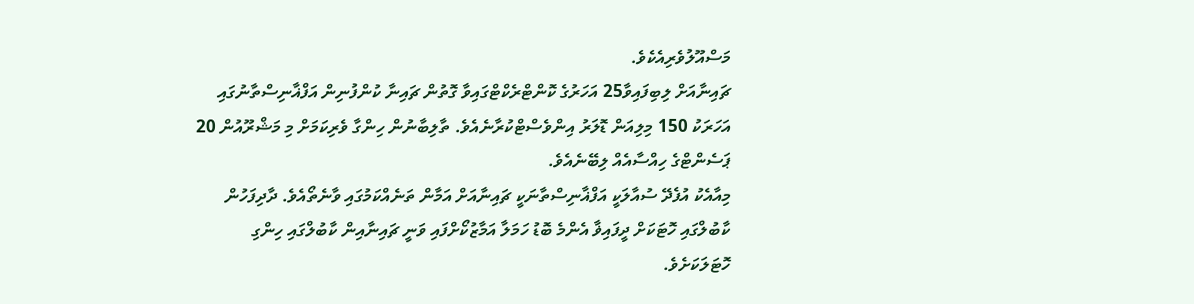މަސްއޫލުވެރިއެކެވެ.
ޗައިނާއަށް ލިބިފައިވާ25 އަހަރުގެ ކޮންޓްރެކްޓްގައިވާ ގޮތުން ޗައިނާ ކުންފުނިން އަފްޣާނިސްތާނުގައި އަހަރަކު 150 މިލިއަން ޑޮލަރު އިންވެސްޓްކުރާނެއެވެ. ތާލިބާނުން ހިންގާ ވެރިކަމަށް މި މަޝްރޫއުން 20 ޕަސެންޓްގެ ހިއްސާއެއް ލިބޭނެއެވެ.
މިއާއެކު އުފެދޭ ސުއާލަކީ އަފްޣާނިސްތާނަކީ ޗައިނާއަށް އަމާން ތަނެއްކަމުގައި ވާނެތޯއެވެ. ދާދިފަހުން ކާބުލްގައި ހޮޓަކަށް ދީފައިޥާ އެންމެ ބޮޑު ހަމަލާ އަމާޒުކޯށްފައި ވަނީ ޗައިނާއިން ކާބުލްގައި ހިންގި ހޮޓަލަކަށެވެ.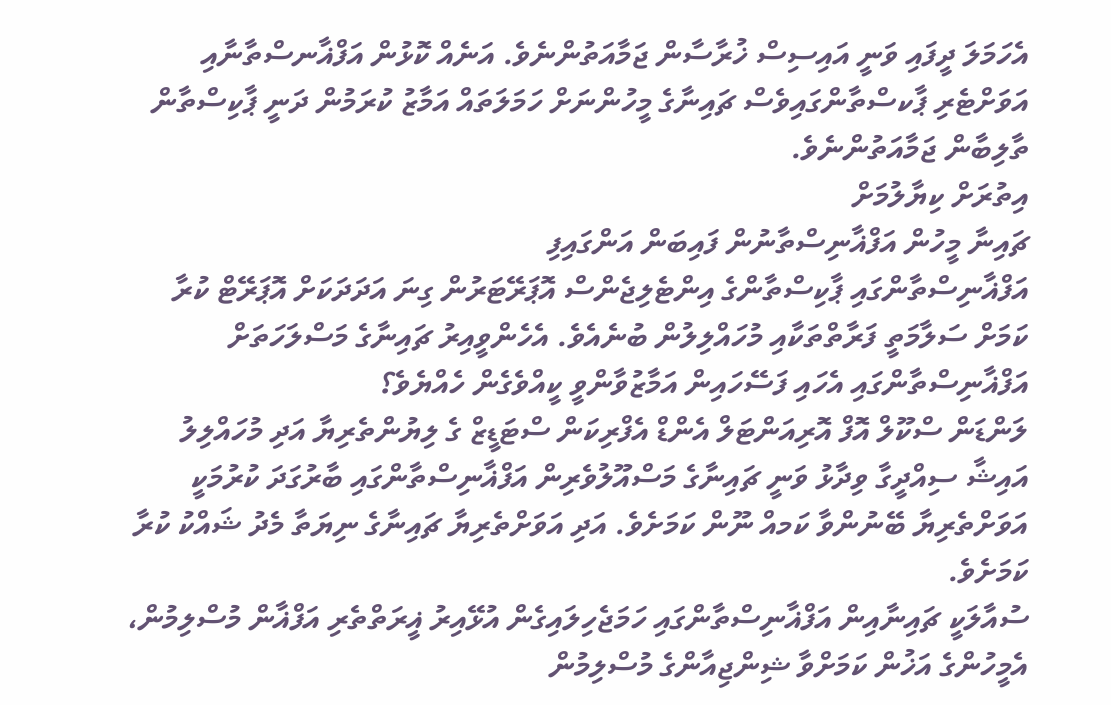އެހަމަލަ ދީފައި ވަނީ އައިސިސް ޚުރާސާން ޖަމާއަތުންނެވެ. އަނެއް ކޮޅުން އަފްޣާނސްތާނާއި އަވަށްޓެރި ޕާކސްތާންގައިވެސް ޗައިނާގެ މީހުންނަށް ހަމަލަތައް އަމާޒު ކުރަމުން ދަނީ ޕާކިސްތާން ތާލިބާން ޖަމާއަތުންނެވެ.
އިތުރަށް ކިޔާލުމަށް
ޗައިނާ މީހުން އަފްޣާނިސްތާނުން ފައިބަން އަންގައިފި
އަފްޣާނިސްތާންގައި ޕާކިސްތާންގެ އިންޓެލިޖެންސް އޮޕަރޭޓަރުން ގިނަ އަދަދަކަށް އޮޕަރޭޓް ކުރާ ކަމަށް ސަލާމަތީ ފަރާތްތަކާއި މުހައްލިލުން ބުނެއެވެ. އެހެންވީއިރު ޗައިނާގެ މަސްލަހަތަށް އަފްޣާނިސްތާންގައި އެހައި ފަސޭހައިން އަމާޒުވާންވީ ކީއްވެގެން ހެއްޔެވެ؟
ލަންޑަން ސްކޫލް އޮފް އޮރިއަންޓަލް އެންޑް އެފްރިކަން ސްޓަޑީޒް ގެ ލިޔުންތެރިޔާ އަދި މުހައްލިލު އައިޝާ ސިއްދީގާ ވިދާޅު ވަނީ ޗައިނާގެ މަސްއޫލުވެރިން އަފްޣާނިސްތާންގައި ބާރުގަދަ ކުރުމަކީ އަވަށްތެރިޔާ ބޭނުންވާ ކަމއް ނޫން ކަމަށެވެ. އަދި އަވަށްތެރިޔާ ޗައިނާގެ ނިޔަތާ މެދު ޝައްކު ކުރާ ކަމަށެވެ.
ސުއާލަކީ ޗައިނާއިން އަފްޣާނިސްތާންގައި ހަމަޖެހިލައިގެން އުޅޭއިރު ޣީރަތްތެރި އަފްޣާން މުސްލިމުން، އެމީހުންގެ އަޚުން ކަމަށްވާ ޝިންޖިއާންގެ މުސްލިމުން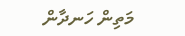މަތިން ހަނދާން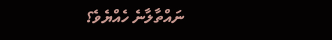ނައްތާލާނެ ހެއްޔެވެ؟